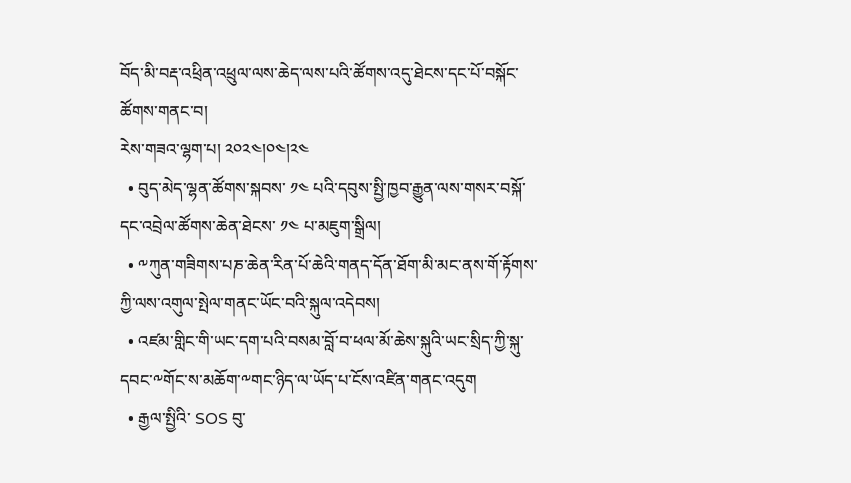བོད་མི་བརྡ་འཕྲིན་འཕྲུལ་ལས་ཆེད་ལས་པའི་ཚོགས་འདུ་ཐེངས་དང་པོ་བསྐོང་ཚོགས་གནང་བ།
རེས་གཟའ་ལྷག་པ། ༢༠༢༤།༠༤།༢༤
  • བུད་མེད་ལྷན་ཚོགས་སྐབས་ ༡༤ པའི་དབུས་སྤྱི་ཁྱབ་རྒྱུན་ལས་གསར་བསྐོ་དང་འབྲེལ་ཚོགས་ཆེན་ཐེངས་ ༡༤ པ་མཇུག་སྒྲིལ།
  • ༸ཀུན་གཟིགས་པཎ་ཆེན་རིན་པོ་ཆེའི་གནད་དོན་ཐོག་མི་མང་ནས་གོ་རྟོགས་ཀྱི་ལས་འགུལ་སྤེལ་གནང་ཡོང་བའི་སྐུལ་འདེབས།
  • འཛམ་གླིང་གི་ཡང་དག་པའི་བསམ་བློ་བ་ཕལ་མོ་ཆེས་སྐུའི་ཡང་སྲིད་ཀྱི་སྐུ་དབང་༸གོང་ས་མཆོག་༸གང་ཉིད་ལ་ཡོད་པ་ངོས་འཛིན་གནང་འདུག
  • རྒྱལ་སྤྱིའི་ SOS བུ་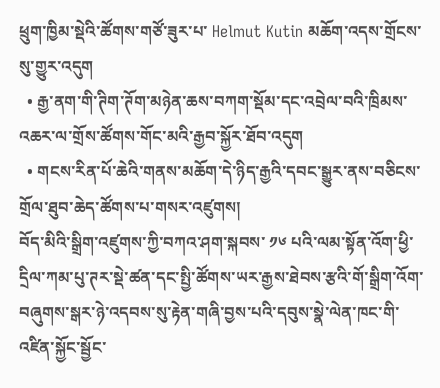ཕྲུག་ཁྱིམ་སྡེའི་ཚོགས་གཙོ་ཟུར་པ་ Helmut Kutin མཆོག་འདས་གྲོངས་སུ་གྱུར་འདུག
  • རྒྱ་ནག་གི་ཊིག་ཊོག་མཉེན་ཆས་བཀག་སྡོམ་དང་འབྲེལ་བའི་ཁྲིམས་འཆར་ལ་གྲོས་ཚོགས་གོང་མའི་རྒྱབ་སྐྱོར་ཐོབ་འདུག
  • གངས་རིན་པོ་ཆེའི་གནས་མཆོག་དེ་ཉིད་རྒྱའི་དབང་སྒྱུར་ནས་བཅིངས་གྲོལ་ཐུབ་ཆེད་ཚོགས་པ་གསར་འཛུགས།
བོད་མིའི་སྒྲིག་འཛུགས་ཀྱི་བཀའ་ཤག་སྐབས་ ༡༦ པའི་ལམ་སྟོན་འོག་ཕྱི་དྲིལ་ཀམ་པུ་ཊར་སྡེ་ཚན་དང་སྤྱི་ཚོགས་ཡར་རྒྱས་ཐེབས་རྩའི་གོ་སྒྲིག་འོག་བཞུགས་སྒར་ཉེ་འདབས་སུ་རྟེན་གཞི་བྱས་པའི་དབུས་སྣེ་ལེན་ཁང་གི་འཛིན་སྐྱོང་སྦྱོང་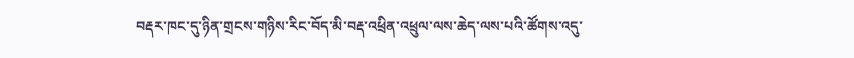བརྡར་ཁང་དུ་ཉིན་གྲངས་གཉིས་རིང་བོད་མི་བརྡ་འཕྲིན་འཕྲུལ་ལས་ཆེད་ལས་པའི་ཚོགས་འདུ་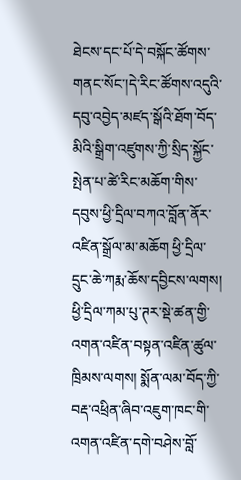ཐེངས་དང་པོ་དེ་བསྐོང་ཚོགས་གནང་སོང་།དེ་རིང་ཚོགས་འདུའི་དབུ་འབྱེད་མཛད་སྒོའི་ཐོག་བོད་མིའི་སྒྲིག་འཛུགས་ཀྱི་སྲིད་སྐྱོང་སྤེན་པ་ཚེ་རིང་མཆོག་གིས་དབུས་ཕྱི་དྲིལ་བཀའ་བློན་ནོར་འཛིན་སྒྲོལ་མ་མཆོག ཕྱི་དྲིལ་དྲུང་ཆེ་ཀརྨ་ཆོས་དབྱིངས་ལགས། ཕྱི་དྲིལ་ཀམ་པུ་ཊར་སྡེ་ཚན་གྱི་འགན་འཛིན་བསྟན་འཛིན་ཚུལ་ཁྲིམས་ལགས། སྨོན་ལམ་བོད་ཀྱི་བརྡ་འཕྲིན་ཞིབ་འཇུག་ཁང་གི་འགན་འཛིན་དགེ་བཤེས་བློ་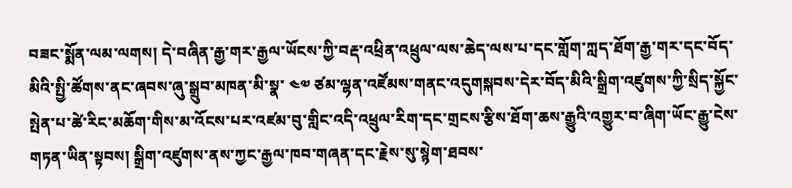བཟང་སྨོན་ལམ་ལགས། དེ་བཞིན་རྒྱ་གར་རྒྱལ་ཡོངས་ཀྱི་བརྡ་འཕྲིན་འཕྲུལ་ལས་ཆེད་ལས་པ་དང་གློག་ཀླད་ཐོག་རྒྱ་གར་དང་བོད་མིའི་སྤྱི་ཚོགས་ནང་ཞབས་ཞུ་སྒྲུབ་མཁན་མི་སྣ་ ༤༧ ཙམ་ལྷན་འཛོམས་གནང་འདུགསྐབས་དེར་བོད་མིའི་སྒྲིག་འཛུགས་ཀྱི་སྲིད་སྐྱོང་སྤེན་པ་ཚེ་རིང་མཆོག་གིས་མ་འོངས་པར་འཛམ་བུ་གླིང་འདི་འཕྲུལ་རིག་དང་གྲངས་རྩིས་ཐོག་ཆས་རྒྱུའི་འགྱུར་བ་ཞིག་ཡོང་རྒྱུ་ངེས་གཏན་ཡིན་སྟབས། སྒྲིག་འཛུགས་ནས་ཀྱང་རྒྱལ་ཁབ་གཞན་དང་རྗེས་སུ་སྙེག་ཐབས་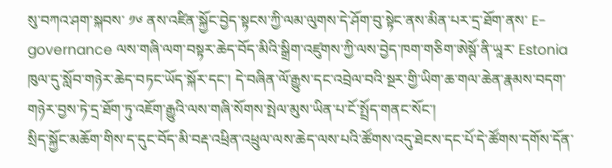སུ་བཀའ་ཤག་སྐབས་ ༡༦ ནས་འཛིན་སྐྱོང་བྱེད་སྟངས་ཀྱི་ལམ་ལུགས་དེ་ཤོག་བུ་སྟེང་ནས་མིན་པར་དྲ་ཐོག་ནས་ E-governance ལས་གཞི་ལག་བསྟར་ཆེད་བོད་མིའི་སྒྲིག་འཛུགས་ཀྱི་ལས་བྱེད་ཁག་གཅིག་ཨེསྚོ་ནི་ཡཱར་ Estonia ཁུལ་དུ་སློབ་གཉེར་ཆེད་བཏང་ཡོད་སྐོར་དང་། དེ་བཞིན་ལོ་རྒྱུས་དང་འབྲེལ་བའི་སྔར་གྱི་ཡིག་ཆ་གལ་ཆེན་རྣམས་བདག་གཉེར་བྱས་ཏེ་དྲ་ཐོག་ཏུ་འཇོག་རྒྱུའི་ལས་གཞི་སོགས་སྤེལ་མུས་ཡིན་པ་ངོ་སྤྲོད་གནང་སོང་།
སྲིད་སྐྱོང་མཆོག་གིས་ད་དུང་བོད་མི་བརྡ་འཕྲིན་འཕྲུལ་ལས་ཆེད་ལས་པའི་ཚོགས་འདུ་ཐེངས་དང་པོ་དེ་ཚོགས་དགོས་དོན་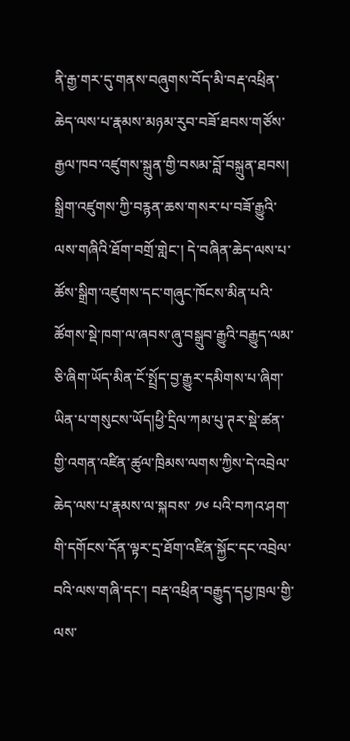ནི་རྒྱ་གར་དུ་གནས་བཞུགས་བོད་མི་བརྡ་འཕྲིན་ཆེད་ལས་པ་རྣམས་མཉམ་རུབ་བཟོ་ཐབས་གཙོས་རྒྱལ་ཁབ་འཛུགས་སྐྲུན་གྱི་བསམ་བློ་བསྐྲུན་ཐབས། སྒྲིག་འཛུགས་ཀྱི་བརྙན་ཆས་གསར་པ་བཟོ་རྒྱུའི་ལས་གཞིའི་ཐོག་བགྲོ་གླེང་། དེ་བཞིན་ཆེད་ལས་པ་ཚོས་སྒྲིག་འཛུགས་དང་གཞུང་ཁོངས་མིན་པའི་ཚོགས་སྡེ་ཁག་ལ་ཞབས་ཞུ་བསྒྲུབ་རྒྱུའི་བརྒྱུད་ལམ་ཅི་ཞིག་ཡོད་མིན་ངོ་སྤྲོད་བྱ་རྒྱུར་དམིགས་པ་ཞིག་ཡིན་པ་གསུངས་ཡོད།ཕྱི་དྲིལ་ཀམ་པུ་ཊར་སྡེ་ཚན་གྱི་འགན་འཛིན་ཚུལ་ཁྲིམས་ལགས་ཀྱིས་དེ་འབྲེལ་ཆེད་ལས་པ་རྣམས་ལ་སྐབས་ ༡༦ པའི་བཀའ་ཤག་གི་དགོངས་དོན་ལྟར་དྲ་ཐོག་འཛིན་སྐྱོང་དང་འབྲེལ་བའི་ལས་གཞི་དང་། བརྡ་འཕྲིན་བརྒྱུད་དཔྱ་ཁྲལ་གྱི་ལས་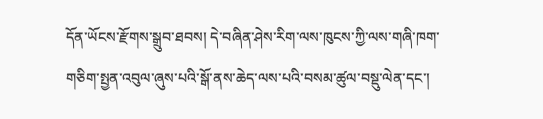དོན་ཡོངས་རྫོགས་སྒྲུབ་ཐབས། དེ་བཞིན་ཤེས་རིག་ལས་ཁུངས་ཀྱི་ལས་གཞི་ཁག་གཅིག་སྤྱན་འབུལ་ཞུས་པའི་སྒོ་ནས་ཆེད་ལས་པའི་བསམ་ཚུལ་བསྡུ་ལེན་དང་།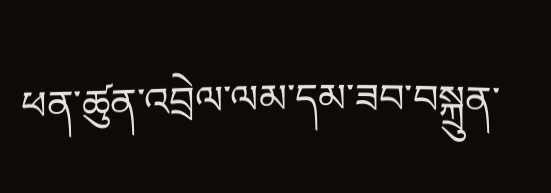ཕན་ཚུན་འབྲེལ་ལམ་དམ་ཟབ་བསྐྲུན་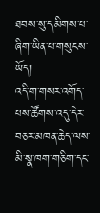ཐབས་སུ་དམིགས་པ་ཞིག་ཡིན་པ་གསུངས་ཡོད།
འདི་ག་གསར་འགོད་པས་ཚོགས་འདུ་དེར་བཅར་མཁན་ཆེད་ལས་མི་སྣ་ཁག་གཅིག་དང་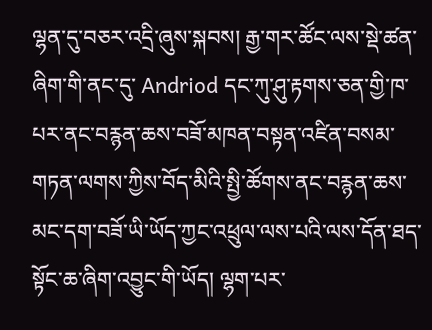ལྷན་དུ་བཅར་འདྲི་ཞུས་སྐབས། རྒྱ་གར་ཚོང་ལས་སྡེ་ཚན་ཞིག་གི་ནང་དུ་ Andriod དང་ཀུ་ཤུ་རྟགས་ཅན་གྱི་ཁ་པར་ནང་བརྙན་ཆས་བཟོ་མཁན་བསྟན་འཛིན་བསམ་གཏན་ལགས་ཀྱིས་བོད་མིའི་སྤྱི་ཚོགས་ནང་བརྙན་ཆས་མང་དག་བཟོ་ཡི་ཡོད་ཀྱང་འཕྲུལ་ལས་པའི་ལས་དོན་ཐད་སྟོང་ཆ་ཞིག་འབྱུང་གི་ཡོད། ལྷག་པར་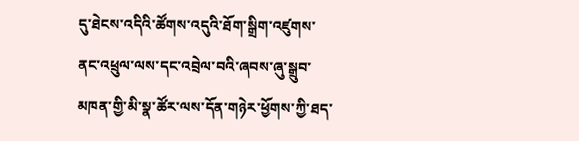དུ་ཐེངས་འདིའི་ཚོགས་འདུའི་ཐོག་སྒྲིག་འཛུགས་ནང་འཕྲུལ་ལས་དང་འབྲེལ་བའི་ཞབས་ཞུ་སྒྲུབ་མཁན་གྱི་མི་སྣ་ཚོར་ལས་དོན་གཉེར་ཕྱོགས་ཀྱི་ཐད་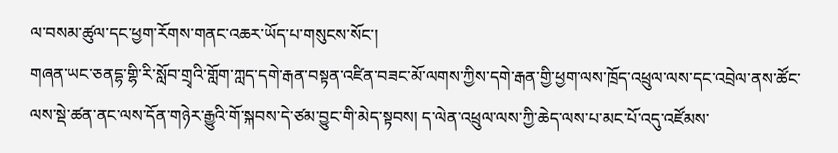ལ་བསམ་ཚུལ་དང་ཕྱག་རོགས་གནང་འཆར་ཡོད་པ་གསུངས་སོང་།
གཞན་ཡང་ཅནདྷ་གྷི་རི་སློབ་གྲྭའི་གློག་ཀླད་དགེ་རྒན་བསྟན་འཛིན་བཟང་མོ་ལགས་ཀྱིས་དགེ་རྒན་གྱི་ཕྱག་ལས་ཁྲོད་འཕྲུལ་ལས་དང་འབྲེལ་ནས་ཚོང་ལས་སྡེ་ཚན་ནང་ལས་དོན་གཉེར་རྒྱུའི་གོ་སྐབས་དེ་ཙམ་བྱུང་གི་མེད་སྟབས། ད་ལེན་འཕྲུལ་ལས་ཀྱི་ཆེད་ལས་པ་མང་པོ་འདུ་འཛོམས་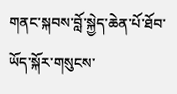གནང་སྐབས་བློ་སྐྱེད་ཆེན་པོ་ཐོབ་ཡོད་སྐོར་གསུངས་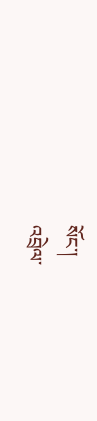སོང་།
འབྲེལ་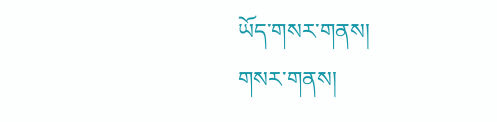ཡོད་གསར་གནས།
གསར་གནས།